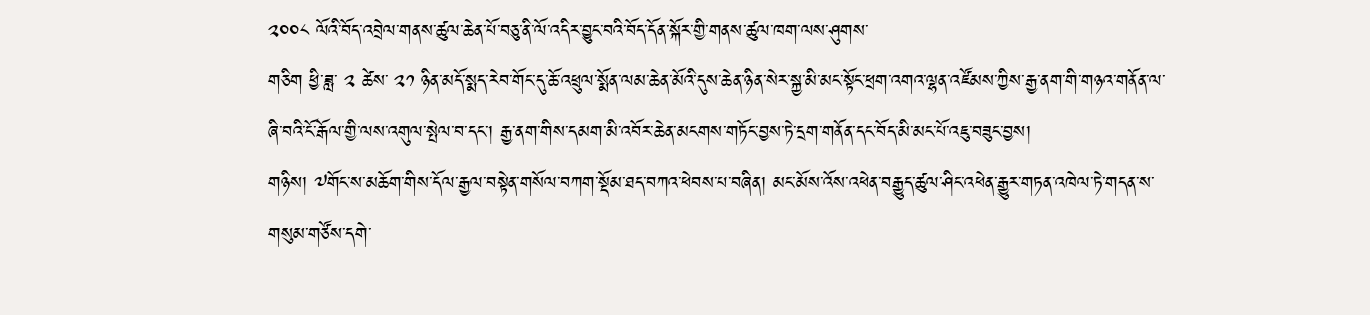༢༠༠༨ ལོའི་བོད་འབྲེལ་གནས་ཚུལ་ཆེན་པོ་བཅུ་ནི་ལོ་འདིར་བྱུང་བའི་བོད་དོན་སྐོར་གྱི་གནས་ཚུལ་ཁག་ལས་ཤུགས་
གཅིག ཕྱི་ཟླ་ ༢ ཚེས་ ༢༡ ཉིན་མདོ་སྨད་རེབ་གོང་དུ་ཆོ་འཕྲུལ་སྨོན་ལམ་ཆེན་མོའི་དུས་ཆེན་ཉིན་སེར་སྐྱ་མི་མང་སྟོང་ཕྲག་འགའ་ལྷན་འཛོམས་ཀྱིས་རྒྱ་ནག་གི་གཉའ་གནོན་ལ་ཞི་བའི་ངོ་རྒོལ་གྱི་ལས་འགུལ་སྤེལ་བ་དང་། རྒྱ་ནག་གིས་དམག་མི་འབོར་ཆེན་མངགས་གཏོང་བྱས་ཏེ་དྲག་གནོན་དང་བོད་མི་མང་པོ་འཇུ་བཟུང་བྱས།
གཉིས། ༧གོང་ས་མཆོག་གིས་དོལ་རྒྱལ་བསྟེན་གསོལ་བཀག་སྡོམ་ཐད་བཀའ་ཕེབས་པ་བཞིན། མང་མོས་འོས་འཕེན་བརྒྱུད་ཚུལ་ཤིང་འཕེན་རྒྱུར་གཏན་འཁེལ་ཏེ་གདན་ས་གསུམ་གཙོས་དགེ་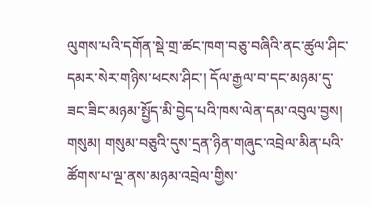ལུགས་པའི་དགོན་སྡེ་གྲ་ཚང་ཁག་བཅུ་བཞིའི་ནང་ཚུལ་ཤིང་དམར་སེར་གཉིས་ཕངས་ཤིང་། དོལ་རྒྱལ་བ་དང་མཉམ་དུ་ཟང་ཟིང་མཉམ་སྤྱོད་མི་བྱེད་པའི་ཁས་ལེན་དམ་འབུལ་བྱས།
གསུམ། གསུམ་བཅུའི་དུས་དྲན་ཉིན་གཞུང་འབྲེལ་མིན་པའི་ཚོགས་པ་ལྔ་ནས་མཉམ་འབྲེལ་གྱིས་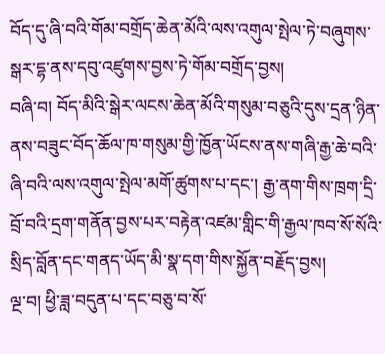བོད་དུ་ཞི་བའི་གོམ་བགྲོད་ཆེན་མོའི་ལས་འགུལ་སྤེལ་ཏེ་བཞུགས་སྒར་དྷ་ནས་དབུ་འཛུགས་བྱས་ཏེ་གོམ་བགྲོད་བྱས།
བཞི་བ། བོད་མིའི་སྒེར་ལངས་ཆེན་མོའི་གསུམ་བཅུའི་དུས་དྲན་ཉིན་ནས་བཟུང་བོད་ཆོལ་ཁ་གསུམ་གྱི་ཁྱོན་ཡོངས་ནས་གཞི་རྒྱ་ཆེ་བའི་ཞི་བའི་ལས་འགུལ་སྤེལ་མགོ་ཚུགས་པ་དང་། རྒྱ་ནག་གིས་ཁྲག་དྲི་བྲོ་བའི་དྲག་གནོན་བྱས་པར་བརྟེན་འཛམ་གླིང་གི་རྒྱལ་ཁབ་སོ་སོའི་སྲིད་བློན་དང་གནད་ཡོད་མི་སྣ་དག་གིས་སྐྱོན་བརྗོད་བྱས།
ལྔ་བ། ཕྱི་ཟླ་བདུན་པ་དང་བཅུ་བ་སོ་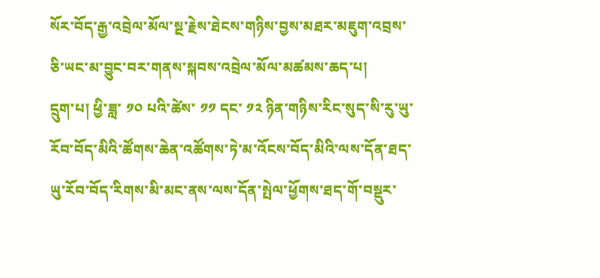སོར་བོད་རྒྱ་འབྲེལ་མོལ་སྔ་རྗེས་ཐེངས་གཉིས་བྱས་མཐར་མཇུག་འབྲས་ཅི་ཡང་མ་བྱུང་བར་གནས་སྐབས་འབྲེལ་མོལ་མཚམས་ཆད་པ།
དྲུག་པ། ཕྱི་ཟླ་ ༡༠ པའི་ཚེས་ ༡༡ དང་ ༡༢ ཉིན་གཉིས་རིང་སུད་སི་རུ་ཡུ་རོབ་བོད་མིའི་ཚོགས་ཆེན་འཚོགས་ཏེ་མ་འོངས་བོད་མིའི་ལས་དོན་ཐད་ཡུ་རོབ་བོད་རིགས་མི་མང་ནས་ལས་དོན་སྤེལ་ཕྱོགས་ཐད་གོ་བསྡུར་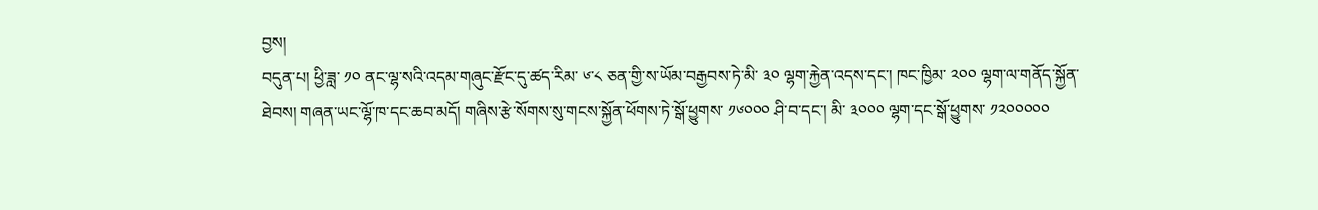བྱས།
བདུན་པ། ཕྱི་ཟླ་ ༡༠ ནང་ལྷ་སའི་འདམ་གཞུང་རྫོང་དུ་ཚད་རིམ་ ༦་༨ ཅན་གྱི་ས་ཡོམ་བརྒྱབས་ཏེ་མི་ ༣༠ ལྷག་རྐྱེན་འདས་དང་། ཁང་ཁྱིམ་ ༢༠༠ ལྷག་ལ་གནོད་སྐྱོན་ཐེབས། གཞན་ཡང་ལྷོ་ཁ་དང་ཆབ་མདོ། གཞིས་རྩེ་སོགས་སུ་གངས་སྐྱོན་ཕོགས་ཏེ་སྒོ་ཕྱུགས་ ༡༦༠༠༠ ཤི་བ་དང་། མི་ ༣༠༠༠ ལྷག་དང་སྒོ་ཕྱུགས་ ༡༢༠༠༠༠༠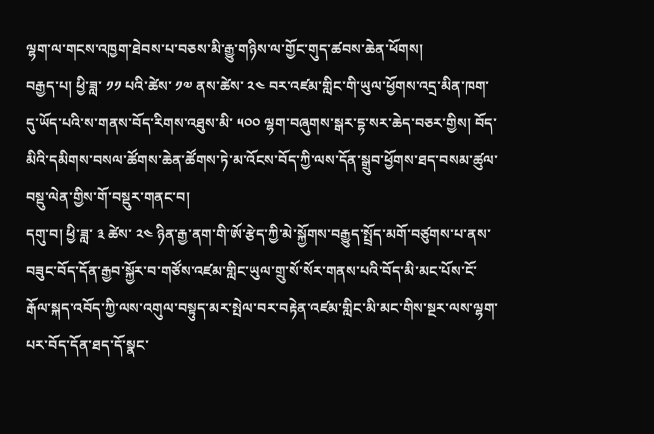ལྷག་ལ་གངས་འཁྱག་ཐེབས་པ་བཅས་མི་རྒྱུ་གཉིས་ལ་གྱོང་གུད་ཚབས་ཆེན་ཕོགས།
བརྒྱད་པ། ཕྱི་ཟླ་ ༡༡ པའི་ཚེས་ ༡༧ ནས་ཚེས་ ༢༤ བར་འཛམ་གླིང་གི་ཡུལ་ཕྱོགས་འདྲ་མིན་ཁག་དུ་ཡོད་པའི་ས་གནས་བོད་རིགས་འཐུས་མི་ ༥༠༠ ལྷག་བཞུགས་སྒར་དྷ་སར་ཆེད་བཅར་གྱིས། བོད་མིའི་དམིགས་བསལ་ཚོགས་ཆེན་ཚོགས་ཏེ་མ་འོངས་བོད་ཀྱི་ལས་དོན་སྒྲུབ་ཕྱོགས་ཐད་བསམ་ཚུལ་བསྡུ་ལེན་གྱིས་གོ་བསྡུར་གནང་བ།
དགུ་བ། ཕྱི་ཟླ་ ༣ ཚེས་ ༢༤ ཉིན་རྒྱ་ནག་གི་ཨོ་རྩེད་ཀྱི་མེ་སྐྱོགས་བརྒྱུད་སྤྲོད་མགོ་བཙུགས་པ་ནས་བཟུང་བོད་དོན་རྒྱབ་སྐྱོར་བ་གཙོས་འཛམ་གླིང་ཡུལ་གྲུ་སོ་སོར་གནས་པའི་བོད་མི་མང་པོས་ངོ་རྒོལ་སྐད་འབོད་ཀྱི་ལས་འགུལ་བསྟུད་མར་སྤེལ་བར་བརྟེན་འཛམ་གླིང་མི་མང་གིས་སྔར་ལས་ལྷག་པར་བོད་དོན་ཐད་དོ་སྣང་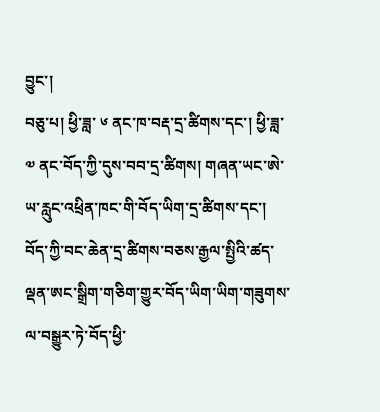བྱུང་།
བཅུ་པ། ཕྱི་ཟླ་ ༦ ནང་ཁ་བརྡ་དྲ་ཚིགས་དང་། ཕྱི་ཟླ་ ༧ ནང་བོད་ཀྱི་དུས་བབ་དྲ་ཚིགས། གཞན་ཡང་ཨེ་ཡ་རླུང་འཕྲིན་ཁང་གི་བོད་ཡིག་དྲ་ཚིགས་དང་། བོད་ཀྱི་བང་ཆེན་དྲ་ཚིགས་བཅས་རྒྱལ་སྤྱིའི་ཚད་ལྡན་ཨང་སྒྲིག་གཅིག་གྱུར་བོད་ཡིག་ཡིག་གཟུགས་ལ་བསྒྱུར་ཏེ་བོད་ཕྱི་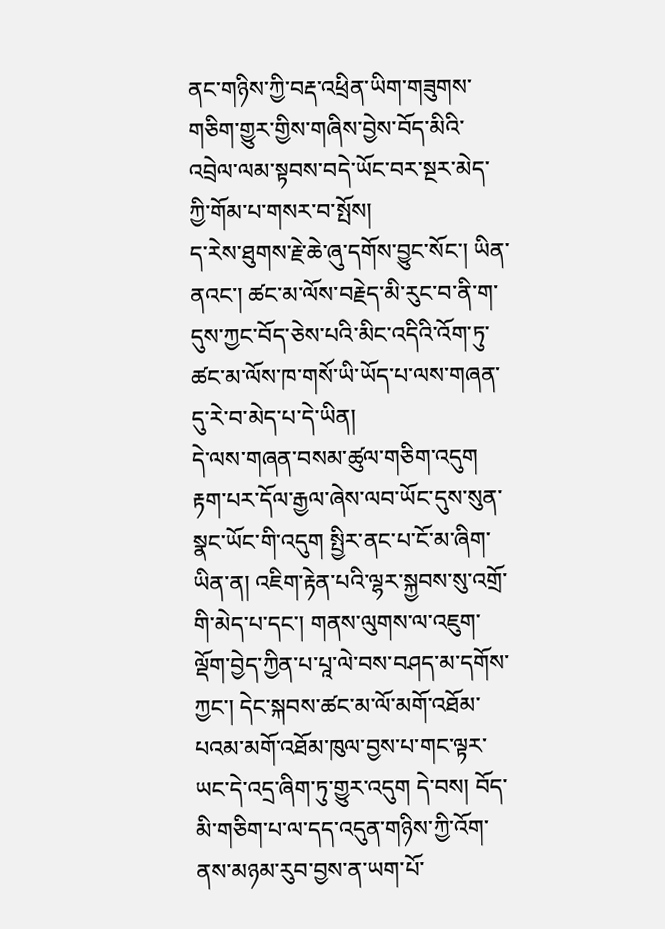ནང་གཉིས་ཀྱི་བརྡ་འཕྲིན་ཡིག་གཟུགས་གཅིག་གྱུར་གྱིས་གཞིས་བྱེས་བོད་མིའི་འབྲེལ་ལམ་སྟབས་བདེ་ཡོང་བར་སྔར་མེད་ཀྱི་གོམ་པ་གསར་བ་སྤོས།
ད་རེས་ཐུགས་རྗེ་ཆེ་ཞུ་དགོས་བྱུང་སོང་། ཡིན་ནའང་། ཚང་མ་ལོས་བརྗེད་མི་རུང་བ་ནི་ག་དུས་ཀྱང་བོད་ཅེས་པའི་མིང་འདིའི་འོག་ཏུ་ཚང་མ་ལོས་ཁ་གསོ་ཡི་ཡོད་པ་ལས་གཞན་དུ་རེ་བ་མེད་པ་དེ་ཡིན།
དེ་ལས་གཞན་བསམ་ཚུལ་གཅིག་འདུག རྟག་པར་དོལ་རྒྱལ་ཞེས་ལབ་ཡོང་དུས་སུན་སྣང་ཡོང་གི་འདུག སྤྱིར་ནང་པ་ངོ་མ་ཞིག་ཡིན་ན། འཇིག་རྟེན་པའི་ལྷར་སྐྱབས་སུ་འགྲོ་གི་མེད་པ་དང་། གནས་ལུགས་ལ་འཇུག་ལྡོག་བྱེད་ཀྱིན་པ་པཱ་ལེ་བས་བཤད་མ་དགོས་ཀྱང་། དེང་སྐབས་ཚང་མ་ལོ་མགོ་འཐོམ་པའམ་མགོ་འཐོམ་ཁུལ་བྱས་པ་གང་ལྟར་ཡང་དེ་འདྲ་ཞིག་ཏུ་གྱུར་འདུག དེ་བས། བོད་མི་གཅིག་པ་ལ་དད་འདུན་གཉིས་ཀྱི་འོག་ནས་མཉམ་རུབ་བྱས་ན་ཡག་པོ་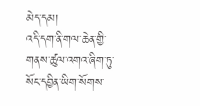མེད་དམ།
འདི་དག་ནི་གལ་ཆེན་གྱི་གནས་ཚུལ་འགའ་ཞིག་ཏུ་སོང་དབྱིན་ཡིག་སོགས་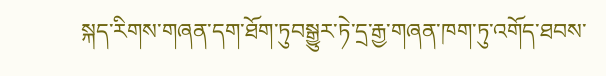སྐད་རིགས་གཞན་དག་ཐོག་ཏུབསྒྱུར་ཏེ་དྲ་རྒྱ་གཞན་ཁག་ཏུ་འགོད་ཐབས་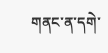གནང་ན་དགེ་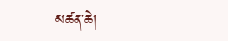མཚན་ཆེ།